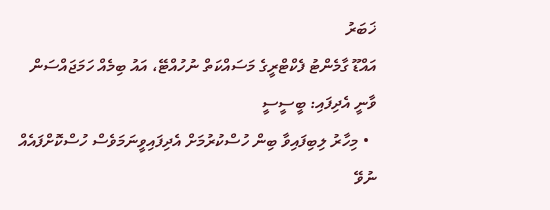ޚަބަރު
އައްޑޫ ގާމެންޓު ފެކްޓްރީގެ މަސައްކަތް ނުހުއްޓޭ، އައު ބިމެއް ހަމަޖައްސަން ވާނީ އެދިފައި: ބީސީސީ
  • މިހާރު ލިބިފައިވާ ބިން ހުސްކުރުމަށް އެދިފައިވީނަމަވެސް ހުސްކޮށްފައެއް ނުވޭ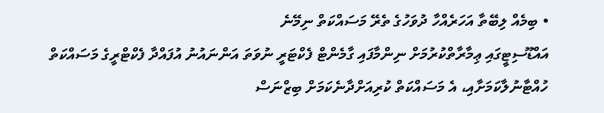• ބިމެއް ލިބޭތާ އަހަރެއްހާ ދުވަހުގެ ތެރޭ މަސައްކަތް ނިމޭނެ
އައްޑޫސިޓީގައި ޢިމާރާތްކުރުމަށް ނިންމާފައި ގާމެންޓް ފެކްޓަރީ ނުވަތަ އަންނައުނު އުފައްދާ ފެކްޓްރީގެ މަސައްކަތް ހުއްޓާނުލާކަމަށާއި، އެ މަސައްކަތް ކުރިއަށްދާނެކަމަށް ބިޒްނަސް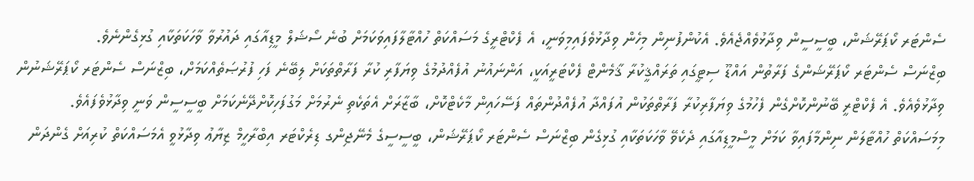ސެންޓަރ ކޯޕަރޭޝަން، ބީސީސީން ވިދާޅުވެއްޖެއެވެ. އެކުންފުނިން މިހެން ވިދާޅުވެފައިމިވަނީ، އެ ފެކްޓްރީގެ މަސައްކަތް ހުއްޓާލާފައިވަކަމަށް ބުނެ ސޯޝަލް މީޑިއާގައި ދައުރުވާ ވާހަކަތަކާއި ގުޅިގެންނެވެ.
ބިޒްނަސް ސެންޓަރ ކޯޕަރޭޝަންގެ ފަރާތުން އައްޑޫ ސިޓީގައި ތަރައްޤީކުރާ ޤާމެންޓް ފެކްޓަރީއަކީ، އަންނައުނު އުފެއްދުމުގެ ވިޔަފާރި ކުރާ ފަރާތްތަކަށް ލިބޭނެ ފަހި ފުރުޞަތެއްކަމަށް، ބިޒްނަސް ސެންޓަރ ކޯޕަރޭޝަނުން ވިދާޅުވެއެވެ. އެ ފެކްޓްރީ ބޭނުންކޮށްގެން ފެހުމުގެ ވިޔަފާރިކުރާ ފަރާތްތަކުން އުފައްދާ އުފެއްދުންތައް ފަސޭހައިން މާކެޓްކޮށް، ބާޒާރަށް އެތަކެތި ނެރުމަށް މަގުފަހިކޮށްދޭނެކަމަށް ބީސީސީން ވަނީ ވިދާޅުވެފައެވެ.
މިމަސައްކަތް ހުއްޓާލަން ނިންމާފައިވާ ކަމަށް މީސްމީޑިއާގައި ދެކެވޭ ވާހަކަތަކާއި ގުޅިގެން ބިޒްނަސް ސެންޓަރ ކޯޕަރޭޝަން، ބީސީސީގެ މެނޭޖިންގ ޑިރެކްޓަރ އިބްރާހީމް ޒިޔާޢު ވިދާޅުވީ އެމަސައްކަތް ކުރިއަށް ގެންދަން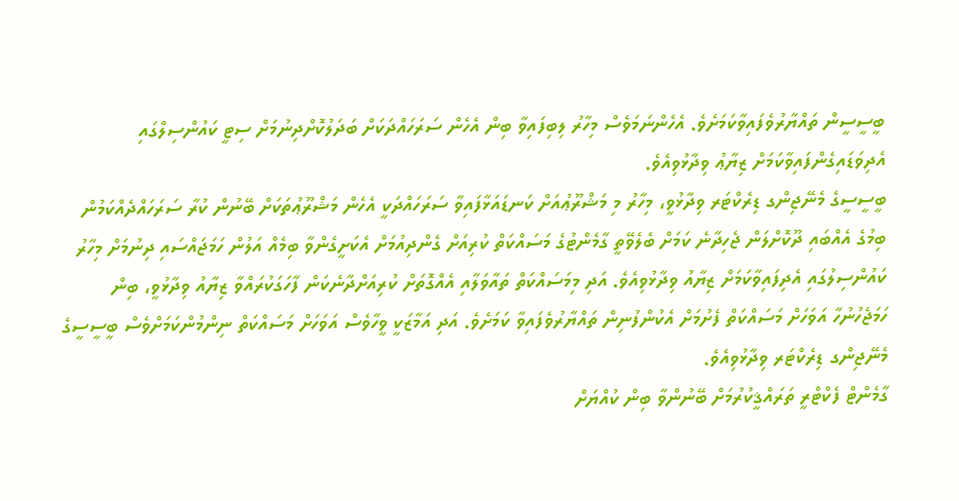ބީސީސީން ތައްޔާރުވެފައިވާކަމަށެވެ. އެހެންނަމަވެސް މިހާރު ލިބިފައިވާ ބިން އެހެން ސަރަހައްދަކަށް ބަދަލުކޮށްދިނުމަށް ސިޓީ ކައުންސިލްގައި އެދިވަޑައިގެންފައިވާކަމަށް ޒިޔާޢު ވިދާޅުވިއެވެ.
ބީސީސީގެ މެނޭޖިންގ ޑިރެކްޓަރ ވިދާޅުވީ، މިހާރު މި މަޝްރޫޢުއަށް ކަނޑައަޅާފައިވާ ސަރަހައްދަކީ އެހެން މަޝްރޫޢުތަކަށް ބޭނުން ކުރާ ސަރަހައްދެއްކަމުން ބިމުގެ އެއްބައި ދޫކޮށްލަން ޖެހިދާނެ ކަމަށް ބެލެވޭތީ ގާމެންޓުގެ މަސައްކަތް ކުރިއަށް ގެންދިއުމަށް އެކަށީގެންވާ ބިމެއް އަލުން ހަމަޖައްސައި ދިނުމަށް މިހާރު ކައުންސިލުގައި އެދިފައިވާކަމަށް ޒިޔާއު ވިދާޅުވިއެވެ. އަދި މިމަސައްކަތް ތައާވަލާއި އެއްގޮތަށް ކުރިއަށްދާނެކަން ފާހަގަކުރައްވާ ޒިޔާއު ވިދާޅުވީ، ބިން ހަމަޖެހުނުހާ އަވަހަށް މަސައްކަތް ފެށުމަށް އެކުންފުނިން ތައްޔާރުވެފައިވާ ކަމަށެވެ. އަދި އަމާޒަކީ ވީހާވެސް އަވަހަށް މަސައްކަތް ނިންމުންކަމަށްވެސް ބީސީސީގެ މެނޭޖިންގ ޑިރެކްޓަރ ވިދާޅުވިއެވެ.
ގާމެންޓް ފެކްޓްރީ ތަރައްޤީކުރުމަށް ބޭނުންވާ ބިން ކުއްޔަށް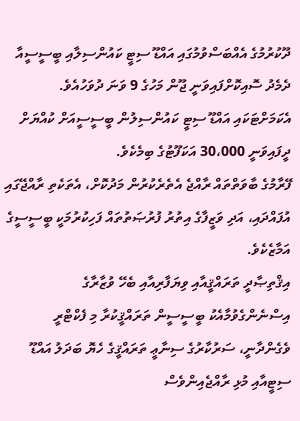ދޫކުރުމުގެ އެއްބަސްވުމުގައި އައްޑޫ ސިޓީ ކައުންސިލާއި ބީސީސީއާ ދެމެދު ސޮއިކޮށްފައިވަނީ ޖޫން މަހުގެ 9 ވަނަ ދުވަހުއެވެ. އެކަމަށްޓަކައި އައްޑޫ ސިޓީ ކައުންސިލުން ބީސީސީއަށް ކުއްޔަށް ދީފައިވަނީ 30،000 އަކަފޫޓުގެ ބިމެކެވެ.
ފޭރާމުގެ ބާވަތްތައް ރާއްޖެ އެތެރެކުރުން މަދުކޮށް، އެތަކެތި ރާއްޖޭގައި އުފައްދައި، އަދި ވަޒީފާގެ އިތުރު ފުރުޞަތުތައް ފަހިކުރުމަކީ ބީސީސީގެ އަމާޒެކެވެ.
އިޤްތިޞާދީ ތަރައްޤީއާއި ވިޔަފާރިއާއި ބެހޭ ވުޒާރާގެ އިސްނެންގެވުމާއެކު ބީސީސީން ތަރައްޤީކުރާ މި ފެކްޓްރީ ވެގެންދާނީ، ސަރުކާރުގެ ސިނާޢީ ތަރައްޤީގެ ހެޔޮ ބަދަލު އައްޑޫ ސިޓީއާއި މުޅި ރާއްޖެއިންވެސް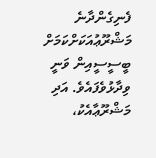ފެނިގެންދާނެ މަޝްރޫޢުއަކަށްކަމަށް ބީސީސީއިން ވަނީ ވިދާޅުވެފައެވެ. އަދި މަޝްރޫޢާއެކު،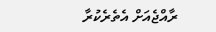ރާއްޖެއަށް އެތެރެކުރާ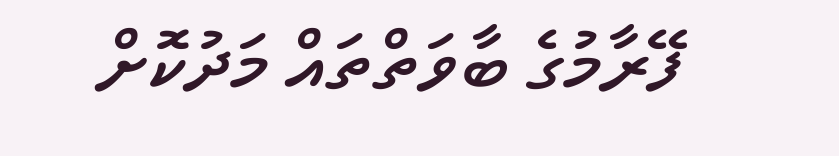ފޭރާމުގެ ބާވަތްތައް މަދުކޮށް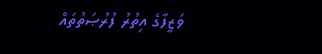ވަޒީފާގެ އިތުރު ފުރުޞަތުތައް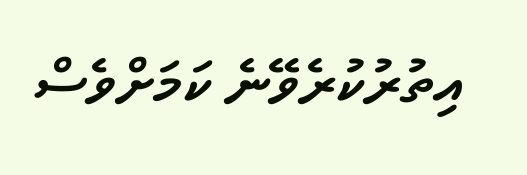އިތުރުކުރެވޭނެ ކަމަށްވެސް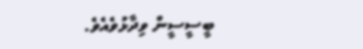ބީސީސީން ވިދާޅުވެއެވެ.